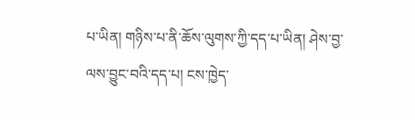པ་ཡིན། གཉིས་པ་ནི་ཆོས་ལུགས་ཀྱི་དད་པ་ཡིན། ཤེས་བྱ་ལས་བྱུང་བའི་དད་པ། ངས་ཁྱེད་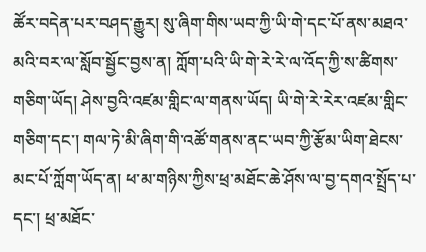ཚོར་བདེན་པར་བཤད་རྒྱུར། སུ་ཞིག་གིས་ཡབ་ཀྱི་ཡི་གེ་དང་པོ་ནས་མཐའ་མའི་བར་ལ་སློབ་སྦྱོང་བྱས་ན། ཀློག་པའི་ཡི་གེ་རེ་རེ་ལ་འོད་ཀྱི་ས་ཚིགས་གཅིག་ཡོད། ཤེས་བྱའི་འཛམ་གླིང་ལ་གནས་ཡོད། ཡི་གེ་རེ་རེར་འཛམ་གླིང་གཅིག་དང་། གལ་ཏེ་མི་ཞིག་གི་འཚོ་གནས་ནང་ཡབ་ཀྱི་རྩོམ་ཡིག་ཐེངས་མང་པོ་ཀློག་ཡོད་ན། ཕ་མ་གཉིས་ཀྱིས་ཕྲ་མཐོང་ཆེ་ཤོས་ལ་བྱ་དགའ་སྤྲོད་པ་དང་། ཕྲ་མཐོང་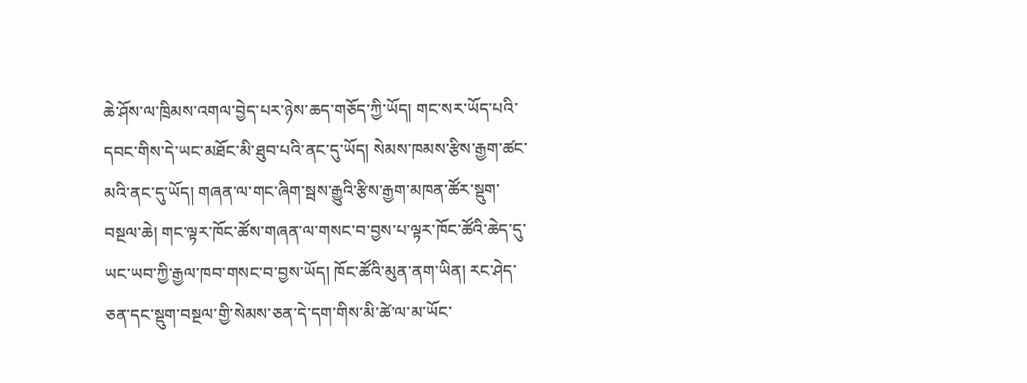ཆེ་ཤོས་ལ་ཁྲིམས་འགལ་བྱེད་པར་ཉེས་ཆད་གཅོད་ཀྱི་ཡོད། གང་སར་ཡོད་པའི་དབང་གིས་དེ་ཡང་མཐོང་མི་ཐུབ་པའི་ནང་དུ་ཡོད། སེམས་ཁམས་རྩིས་རྒྱག་ཚང་མའི་ནང་དུ་ཡོད། གཞན་ལ་གང་ཞིག་སྦས་རྒྱུའི་རྩིས་རྒྱག་མཁན་ཚོར་སྡུག་བསྔལ་ཆེ། གང་ལྟར་ཁོང་ཚོས་གཞན་ལ་གསང་བ་བྱས་པ་ལྟར་ཁོང་ཚོའི་ཆེད་དུ་ཡང་ཡབ་ཀྱི་རྒྱལ་ཁབ་གསང་བ་བྱས་ཡོད། ཁོང་ཚོའི་མུན་ནག་ཡིན། རང་ཤེད་ཅན་དང་སྡུག་བསྔལ་གྱི་སེམས་ཅན་དེ་དག་གིས་མི་ཚེ་ལ་མ་ཡོང་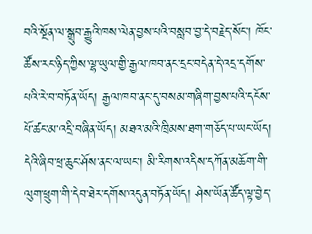བའི་སྔོན་ལ་སྒྲུབ་རྒྱུའི་ཁས་ལེན་བྱས་པའི་བསླབ་བྱ་དེ་བརྗེད་སོང་། ཁོང་ཚོས་རང་ཉིད་ཀྱིས་ལྷ་ཡུལ་གྱི་རྒྱལ་ཁབ་ནང་དྲང་བདེན་དེ་འདྲ་དགོས་པའི་རེ་བ་བཏོན་ཡོད། རྒྱལ་ཁབ་ནང་དུ་བསམ་གཞིག་བྱས་པའི་དངོས་པོ་ཚང་མ་འདྲི་བཞིན་ཡོད། མཐའ་མའི་ཁྲིམས་ཐག་གཅོད་པ་ཡང་ཡོད། དེའི་ཞིབ་ཕྲ་ཆུང་ཤོས་ནང་ལ་ཡང་། མི་རིགས་འདིས་དཀོན་མཆོག་གི་ལུག་ཕྲུག་གི་དེབ་ཐེར་དགོས་འདུན་བཏོན་ཡོད། ཤེས་ཡོན་ཚོད་ལྟ་བྱེད་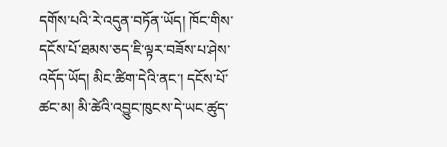དགོས་པའི་རེ་འདུན་བཏོན་ཡོད། ཁོང་གིས་དངོས་པོ་ཐམས་ཅད་ཇི་ལྟར་བཟོས་པ་ཤེས་འདོད་ཡོད། མིང་ཚིག་དེའི་ནང་། དངོས་པོ་ཚང་མ། མི་ཚེའི་འབྱུང་ཁུངས་དེ་ཡང་ཚུད་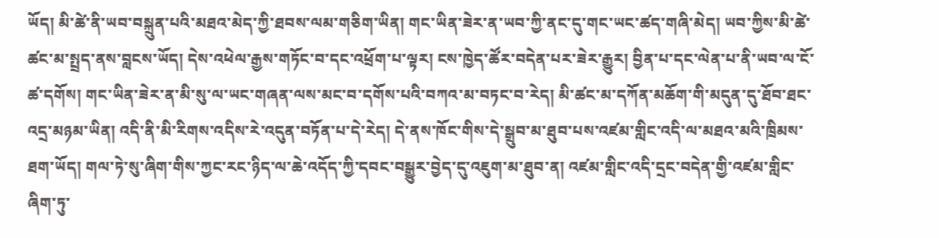ཡོད། མི་ཚེ་ནི་ཡབ་བསྐྲུན་པའི་མཐའ་མེད་ཀྱི་ཐབས་ལམ་གཅིག་ཡིན། གང་ཡིན་ཟེར་ན་ཡབ་ཀྱི་ནང་དུ་གང་ཡང་ཚད་གཞི་མེད། ཡབ་ཀྱིས་མི་ཚེ་ཚང་མ་སྤྲད་ནས་བླངས་ཡོད། དེས་འཕེལ་རྒྱས་གཏོང་བ་དང་འཕྲོག་པ་ལྟར། ངས་ཁྱེད་ཚོར་བདེན་པར་ཟེར་རྒྱུར། བྱིན་པ་དང་ལེན་པ་ནི་ཡབ་ལ་ངོ་ཚ་དགོས། གང་ཡིན་ཟེར་ན་མི་སུ་ལ་ཡང་གཞན་ལས་མང་བ་དགོས་པའི་བཀའ་མ་བཏང་བ་རེད། མི་ཚང་མ་དཀོན་མཆོག་གི་མདུན་དུ་ཐོབ་ཐང་འདྲ་མཉམ་ཡིན། འདི་ནི་མི་རིགས་འདིས་རེ་འདུན་བཏོན་པ་དེ་རེད། དེ་ནས་ཁོང་གིས་དེ་སྒྲུབ་མ་ཐུབ་པས་འཛམ་གླིང་འདི་ལ་མཐའ་མའི་ཁྲིམས་ཐག་ཡོད། གལ་ཏེ་སུ་ཞིག་གིས་ཀྱང་རང་ཉིད་ལ་ཆེ་འདོད་ཀྱི་དབང་བསྒྱུར་བྱེད་དུ་འཇུག་མ་ཐུབ་ན། འཛམ་གླིང་འདི་དྲང་བདེན་གྱི་འཛམ་གླིང་ཞིག་ཏུ་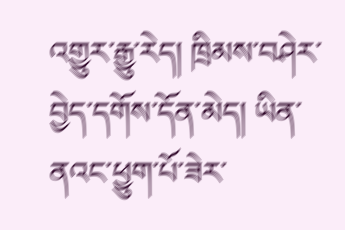འགྱུར་རྒྱུ་རེད། ཁྲིམས་བཤེར་བྱེད་དགོས་དོན་མེད། ཡིན་ནའང་ཕྱུག་པོ་ཟེར་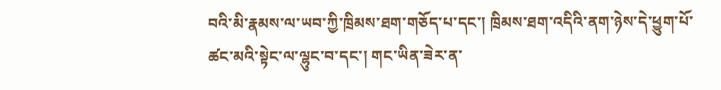བའི་མི་རྣམས་ལ་ཡབ་ཀྱི་ཁྲིམས་ཐག་གཅོད་པ་དང་། ཁྲིམས་ཐག་འདིའི་ནག་ཉེས་དེ་ཕྱུག་པོ་ཚང་མའི་སྟེང་ལ་ལྷུང་བ་དང་། གང་ཡིན་ཟེར་ན་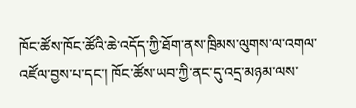ཁོང་ཚོས་ཁོང་ཚོའི་ཆེ་འདོད་ཀྱི་ཐོག་ནས་ཁྲིམས་ལུགས་ལ་འགལ་འཛོལ་བྱས་པ་དང་། ཁོང་ཚོས་ཡབ་ཀྱི་ནང་དུ་འདྲ་མཉམ་ལས་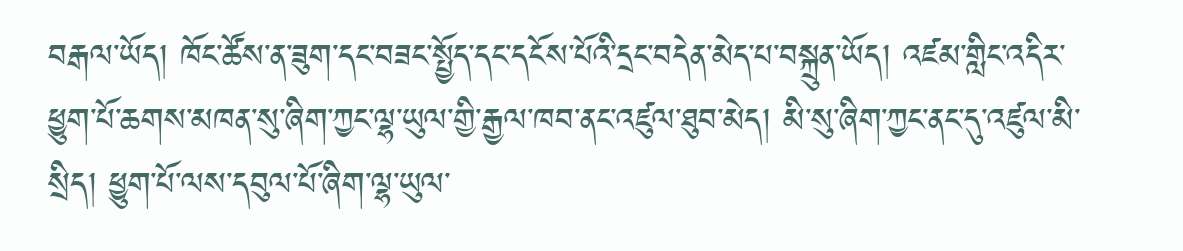བརྒལ་ཡོད། ཁོང་ཚོས་ན་ཟུག་དང་བཟང་སྤྱོད་དང་དངོས་པོའི་དྲང་བདེན་མེད་པ་བསྐྲུན་ཡོད། འཛམ་གླིང་འདིར་ཕྱུག་པོ་ཆགས་མཁན་སུ་ཞིག་ཀྱང་ལྷ་ཡུལ་གྱི་རྒྱལ་ཁབ་ནང་འཛུལ་ཐུབ་མེད། མི་སུ་ཞིག་ཀྱང་ནང་དུ་འཛུལ་མི་སྲིད། ཕྱུག་པོ་ལས་དབུལ་པོ་ཞིག་ལྷ་ཡུལ་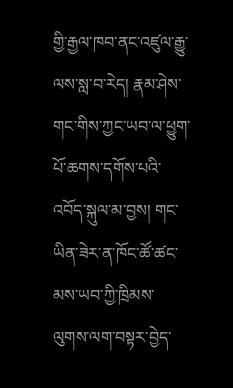གྱི་རྒྱལ་ཁབ་ནང་འཛུལ་རྒྱུ་ལས་སླ་བ་རེད། རྣམ་ཤེས་གང་གིས་ཀྱང་ཡབ་ལ་ཕྱུག་པོ་ཆགས་དགོས་པའི་འབོད་སྐུལ་མ་བྱས། གང་ཡིན་ཟེར་ན་ཁོང་ཚོ་ཚང་མས་ཡབ་ཀྱི་ཁྲིམས་ལུགས་ལག་བསྟར་བྱེད་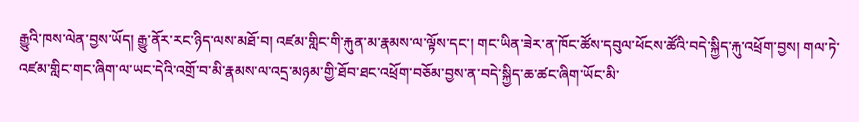རྒྱུའི་ཁས་ལེན་བྱས་ཡོད། རྒྱུ་ནོར་རང་ཉིད་ལས་མཐོ་བ། འཛམ་གླིང་གི་རྐུན་མ་རྣམས་ལ་ལྟོས་དང་། གང་ཡིན་ཟེར་ན་ཁོང་ཚོས་དབུལ་ཕོངས་ཚོའི་བདེ་སྐྱིད་རྐུ་འཕྲོག་བྱས། གལ་ཏེ་འཛམ་གླིང་གང་ཞིག་ལ་ཡང་དེའི་འགྲོ་བ་མི་རྣམས་ལ་འདྲ་མཉམ་གྱི་ཐོབ་ཐང་འཕྲོག་བཅོམ་བྱས་ན་བདེ་སྐྱིད་ཆ་ཚང་ཞིག་ཡོང་མི་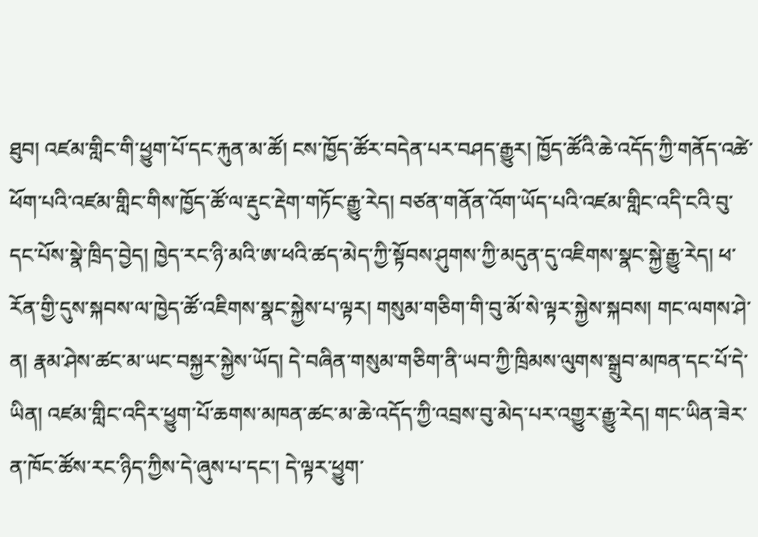ཐུབ། འཛམ་གླིང་གི་ཕྱུག་པོ་དང་རྐུན་མ་ཚོ། ངས་ཁྱོད་ཚོར་བདེན་པར་བཤད་རྒྱུར། ཁྱོད་ཚོའི་ཆེ་འདོད་ཀྱི་གནོད་འཚེ་ཕོག་པའི་འཛམ་གླིང་གིས་ཁྱོད་ཚོ་ལ་རྡུང་རྡེག་གཏོང་རྒྱུ་རེད། བཙན་གནོན་འོག་ཡོད་པའི་འཛམ་གླིང་འདི་ངའི་བུ་དང་པོས་སྣེ་ཁྲིད་བྱེད། ཁྱེད་རང་ཉི་མའི་ཨ་ཕའི་ཚད་མེད་ཀྱི་སྟོབས་ཤུགས་ཀྱི་མདུན་དུ་འཇིགས་སྣང་སྐྱེ་རྒྱུ་རེད། ཕ་རོན་གྱི་དུས་སྐབས་ལ་ཁྱེད་ཚོ་འཇིགས་སྣང་སྐྱེས་པ་ལྟར། གསུམ་གཅིག་གི་བུ་མོ་སེ་ལྟར་སྐྱེས་སྐབས། གང་ལགས་ཤེ་ན། རྣམ་ཤེས་ཚང་མ་ཡང་བསྐྱར་སྐྱེས་ཡོད། དེ་བཞིན་གསུམ་གཅིག་ནི་ཡབ་ཀྱི་ཁྲིམས་ལུགས་སྒྲུབ་མཁན་དང་པོ་དེ་ཡིན། འཛམ་གླིང་འདིར་ཕྱུག་པོ་ཆགས་མཁན་ཚང་མ་ཆེ་འདོད་ཀྱི་འབྲས་བུ་མེད་པར་འགྱུར་རྒྱུ་རེད། གང་ཡིན་ཟེར་ན་ཁོང་ཚོས་རང་ཉིད་ཀྱིས་དེ་ཞུས་པ་དང་། དེ་ལྟར་ཕྱུག་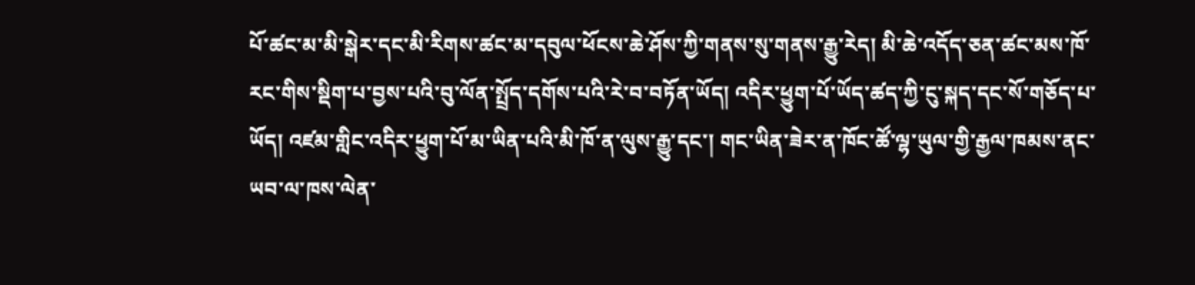པོ་ཚང་མ་མི་སྒེར་དང་མི་རིགས་ཚང་མ་དབུལ་ཕོངས་ཆེ་ཤོས་ཀྱི་གནས་སུ་གནས་རྒྱུ་རེད། མི་ཆེ་འདོད་ཅན་ཚང་མས་ཁོ་རང་གིས་སྡིག་པ་བྱས་པའི་བུ་ལོན་སྤྲོད་དགོས་པའི་རེ་བ་བཏོན་ཡོད། འདིར་ཕྱུག་པོ་ཡོད་ཚད་ཀྱི་ངུ་སྐད་དང་སོ་གཅོད་པ་ཡོད། འཛམ་གླིང་འདིར་ཕྱུག་པོ་མ་ཡིན་པའི་མི་ཁོ་ན་ལུས་རྒྱུ་དང་། གང་ཡིན་ཟེར་ན་ཁོང་ཚོ་ལྷ་ཡུལ་གྱི་རྒྱལ་ཁམས་ནང་ཡབ་ལ་ཁས་ལེན་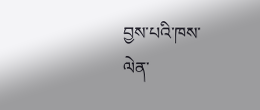བྱས་པའི་ཁས་ལེན་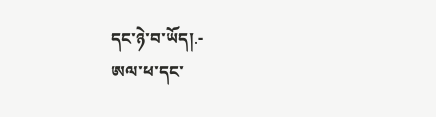དང་ཉེ་བ་ཡོད།.-
ཨལ་ཕ་དང་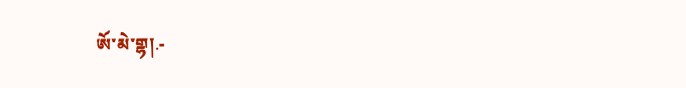ཨོ་མེ་གྷ།.-